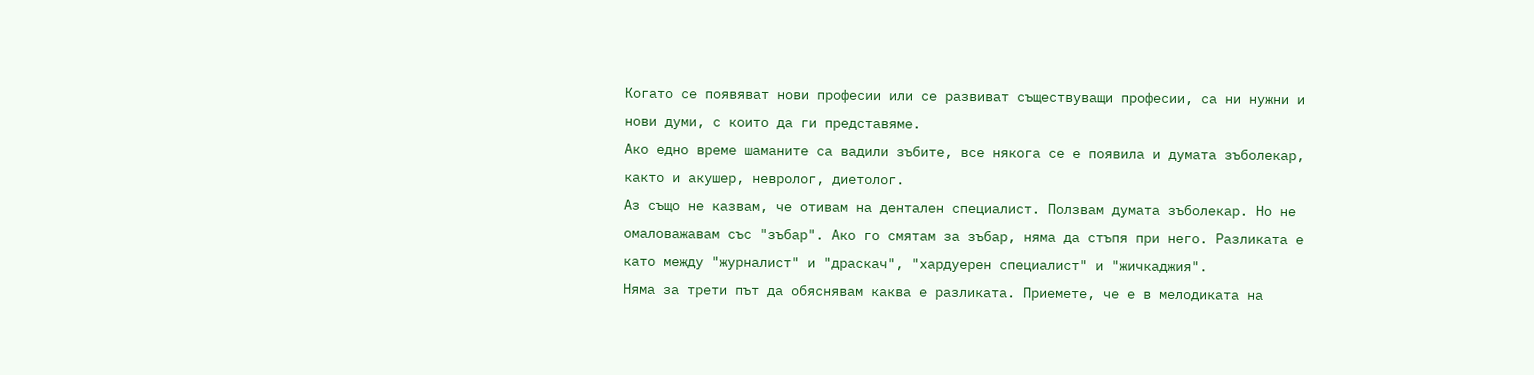Когато се появяват нови професии или се развиват съществуващи професии, са ни нужни и нови думи, с които да ги представяме.
Ако едно време шаманите са вадили зъбите, все някога се е появила и думата зъболекар, както и акушер, невролог, диетолог.
Аз също не казвам, че отивам на дентален специалист. Ползвам думата зъболекар. Но не омаловажавам със "зъбар". Ако го смятам за зъбар, няма да стъпя при него. Разликата е като между "журналист" и "драскач", "хардуерен специалист" и "жичкаджия".
Няма за трети път да обяснявам каква е разликата. Приемете, че е в мелодиката на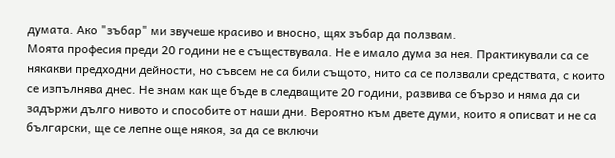думата. Ако "зъбар" ми звучеше красиво и вносно, щях зъбар да ползвам.
Моята професия преди 20 години не е съществувала. Не е имало дума за нея. Практикували са се някакви предходни дейности, но съвсем не са били същото, нито са се ползвали средствата, с които се изпълнява днес. Не знам как ще бъде в следващите 20 години, развива се бързо и няма да си задържи дълго нивото и способите от наши дни. Вероятно към двете думи, които я описват и не са български, ще се лепне още някоя, за да се включи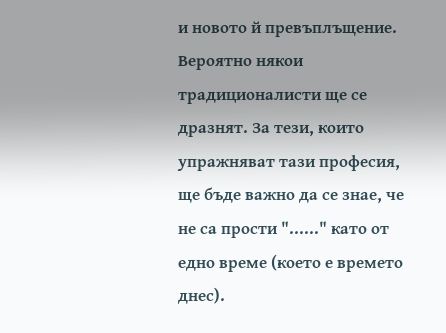и новото й превъплъщение. Вероятно някои традиционалисти ще се дразнят. За тези, които упражняват тази професия, ще бъде важно да се знае, че не са прости "......" като от едно време (което е времето днес).